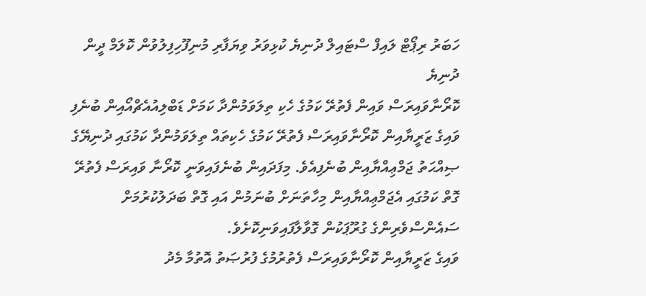ހަބަރު ރިޕޯޓް ލައިފް ސްޓައިލް ދުނިޔެ ކުޅިވަރު ވިޔަފާރި މުނިފޫހިފިލުވުން ކޮލަމް ދީން
ދުނިޔެ
ކޮރޯނާވައިރަސް ވައިން ފެތުރޭ ކަމުގެ ހެކި ތިލަވަމުންދާ ކަމަށް ޑަބްލިއުއެޗްއޯއިން ބުނެފި
ވައިގެ ޒަރީޔާއިން ކޮރޯނާވައިރަސް ފެތުރޭ ކަމުގެ ހެކިތައް ތިލަވަމުންދާ ކަމުގައި ދުނިޔޭގެ ޞިއްޙަތު ޖަމްޢިއްޔާއިން ބުނެފިއެވެ. މިފަދައިން ބުނެފައިވަނީ ކޮރޯނާ ވައިރަސް ފެތުރޭ ގޮތް ކަމުގައި އެޖަމްޢިއްޔާއިން މިހާތަނަށް ބުނަމުން އައި ގޮތް ބަދަލުކުރުމަށް ސައެންސްވެރިންގެ ގުރޫޕަކުން ގޮވާލާފައިވަނިކޮށެވެ.
ވައިގެ ޒަރީޔާއިން ކޮރޯނާވައިރަސް ފެތުރުމުގެ ފުރުޞަތު އޮތުމާ މެދު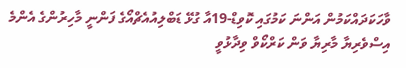ވާހަކަދައްކަމުން އަންނަ ކަމުގައި ކޮވިޑް-19އާ ގުޅޭ ޑަބްލިއުއެޗްއޯގެ ފަންނީ މާހިރުންގެ އެންމެ އިސްވެރިޔާ މާރިޔާ ވަން ކަރްކޯވް ވިދާޅުވީ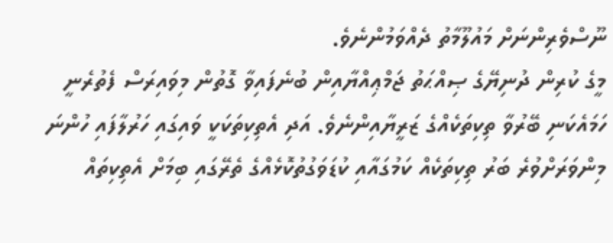ނޫސްވެރިންނަށް މައުލޫމާތު ދެއްވަމުންނެވެ.
މީގެ ކުރިން ދުނިޔޭގެ ޞިއްޙަތު ޖަމްޢިއްޔާއިން ބުނެފައިވާ ގޮތުން މިވައިރަސް ފެތުރެނީ ހަމައެކަނި ބޭރުވާ ތިކިތަކެއްގެ ޒަރީޔާއިންނެވެ. އަދި އެތިކިތަކަކީ ވައިގައި ހަރުލާފައި ހުންނަ މިންވަރަށްވުރެ ބަރު ތިކިތަކެއް ކަމުގައާއި ކުޑަވަގުތުކޮޅެއްގެ ތެރޭގައި ބިމަށް އެތިކިތައް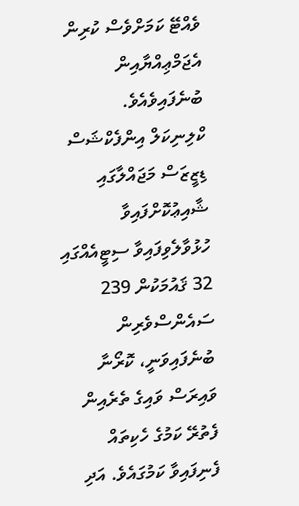ވެއްޓޭ ކަމަށްވެސް ކުރިން އެޖަމްޢިއްޔާއިން ބުނެފައިވެއެވެ.
ކްލިނިކަލް އިންފެކްޝަސް ޑިޒީޒަސް މަޖައްލާގައި ޝާއިޢުކޮށްފައިވާ ހުޅުވާލެވިފައިވާ ސިޓީއެއްގައި 32 ޤައުމަކުން 239 ސައެންސްވެރިން ބުނެފައިވަނީ، ކޮރޯނާ ވައިރަސް ވައިގެ ތެރެއިން ފެތުރޭ ކަމުގެ ހެކިތައް ފެނިފައިވާ ކަމުގައެވެ. އަދި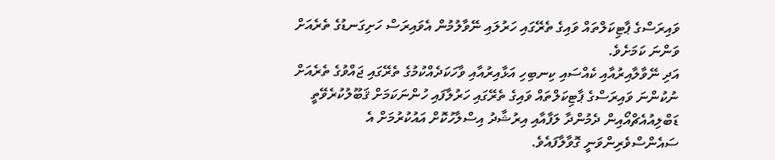ވައިރަސްގެ ޕާޓިކަލްތައް ވައިގެ ތެރޭގައި ހަރުލައި ނޭވާލުމުން އެވައިރަސް ހަށިގަނޑުގެ ތެރެއަށް ވަންނަ ކަމަށެވެ.
އަދި ނޭވާލާއިރުއާއި ކެއްސައި ކިނބިހި އަޅާއިރުއާއި ވާހަކަދެއްކުމުގެ ތެރޭގައި ޖައްވުގެ ތެރެއަށް ނުކުންނަ ވައިރަސްގެ ޕާޓިކަލްތައް ވައިގެ ތެރޭގައި ހަރުލާފައި ހުންނަކަމަށް ޤަބޫލުކުރެވޭތީ ޑަބްލިއުއެޗްއޯއިން ދެމުންދާ ލަފާއާއި އިރުޝާދު އިސްލާހުކޮށް އައުކުރުމަށް އެ ސައެންސްވެރިންވަނީ ގޮވާލާފައެވެ.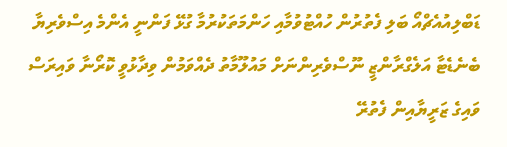ޑަބްލިއުއެޗްއޯ ބަލި ފެތުރުން ހުއްޓުވުމާއި ހަންމަތަކުރުމާ ގުޅޭ ފަންނީ އެންމެ އިސްވެރިޔާ ބެނެޑެޓާ އަލެގްރާންޒީ ނޫސްވެރިންނަށް މައުލޫމާތު ދެއްވަމުން ވިދާޅުވީ ކޮރޯނާ ވައިރަސް ވައިގެ ޒަރީޔާއިން ފެތުރޭ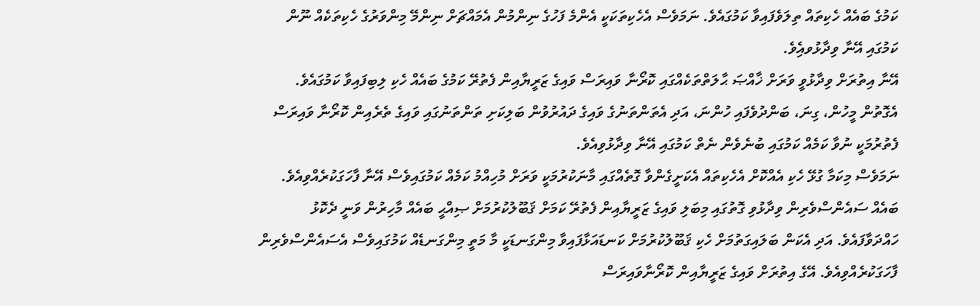ކަމުގެ ބައެއް ހެކިތައް ތިލަވެފައިވާ ކަމުގައެވެ. ނަމަވެސް އެހެކިތަކަކީ އެންމެ ފަހުގެ ނިންމުން އެމައްޗަށް ނިންމޭ މިންވަރުގެ ހެކިތަކެއް ނޫން ކަމުގައި އޭނާ ވިދާޅުވއިެވެ.
އޭނާ އިތުރަށް ވިދާޅުވީ ވަރަށް ޚާއްޞަ ޙާލަތްތަކެއްގައި ކޮރޯނާ ވައިރަސް ވައިގެ ޒަރީޔާއިން ފެތުރޭ ކަމުގެ ބައެއް ހެކި ލިބިފައިވާ ކަމުގައެވެ. އެގޮތުން މީހުން، ގިނަ، ބަންދުވެފައި ހުންނަ، އަދި އެތަންތަނުގެ ވައިގެ ދައުރުވުން ބަލިކަށި ތަންތަނުގައި ވައިގެ ތެރެއިން ކޮރޯނާ ވައިރަސް ފެތުރުމަކީ ނުވާ ކަމެއް ކަމުގައި ބުނެވެން ނެތް ކަމުގައި އޭނާ ވިދާޅުވިއެވެ.
ނަމަވެސް މިކަމާ ގުޅޭ ހެކި އެއްކޮށް އެހެކިތައް އެކަށީގެންވާ ގޮތެއްގައި މާނަކުރުމަކީ ވަރަށް މުހިއްމު ކަމެއް ކަމުގައިވެސް އޭނާ ފާހަގަކުރެއްވިއެވެ.
ބައެއް ސައެންސްވެރިން ވިދާޅުވި ގޮތުގައި މިބަލި ވައިގެ ޒަރީޔާއިން ފެތުރޭ ކަމަށް ޤަބޫލުކުރުމަށް ޞިއްޙީ ބައެއް މާހިރުން ވަނީ ދެކޮޅު ހައްދަވާފައެވެ. އަދި އެކަން ބަލައިގަތުމަށް ހެކި ޤަބޫލުކުރުމަށް ކަނޑައަޅާފައިވާ މިންގަނޑަކީ މާ މަތީ މިންގަނޑެއް ކަމުގައިވެސް އެސައެންސްވެރިން ފާހަގަކުރެއްވިއެވެ. އޭގެ އިތުރަށް ވައިގެ ޒަރީޔާއިން ކޮރޯނާވައިރަސް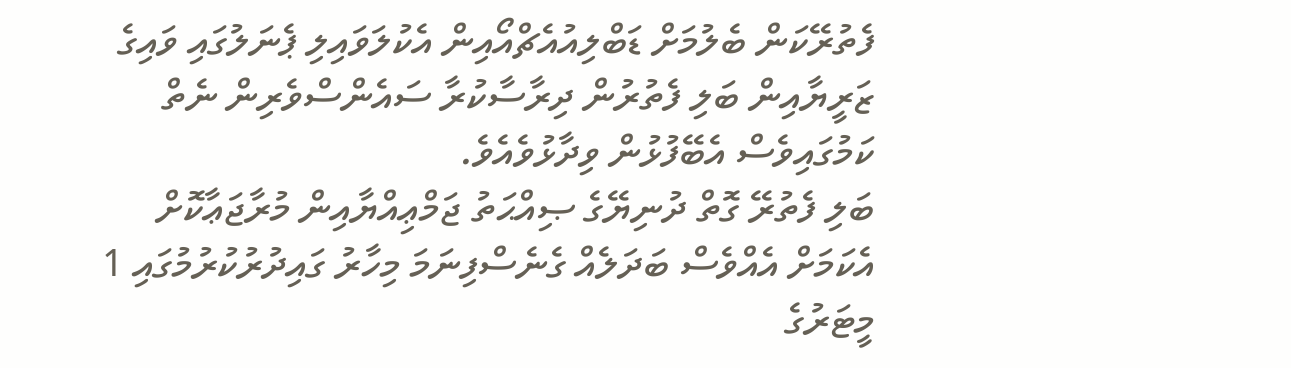ފެތުރޭކަން ބެލުމަށް ޑަބްލިއުއެޗްއޯއިން އެކުލަވައިލި ޕެނަލުގައި ވައިގެ ޒަރީޔާއިން ބަލި ފެތުރުން ދިރާސާކުރާ ސައެންސްވެރިން ނެތް ކަމުގައިވެސް އެބޭފުޅުން ވިދާޅުވެއެވެ.
ބަލި ފެތުރޭ ގޮތް ދުނިޔޭގެ ޞިއްޙަތު ޖަމްޢިއްޔާއިން މުރާޖަޢާކޮށް އެކަމަށް އެއްވެސް ބަދަލެއް ގެނެސްފިނަމަ މިހާރު ގައިދުރުކުރުމުގައި 1 މީޓަރުގެ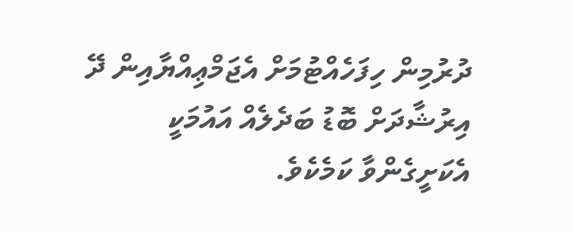ދުރުމިން ހިފަހެއްޓުމަށް އެޖަމްޢިއްޔާއިން ދޭ އިރުޝާދަށް ބޮޑު ބަދެލެއް އައުމަކީ އެކަށީގެންވާ ކަމެކެވެ.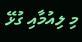މި ލިއުމާއި ގުޅޭ